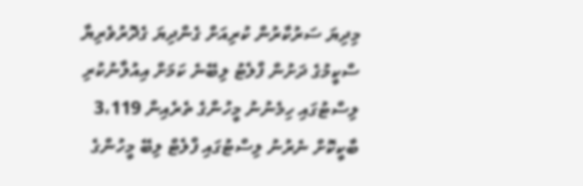މިދިޔަ ސަރުކާރުން ކުރިއަށް ގެންދިޔަ ގެދޮރުވެރިޔާ ސްކީމުގެ ދަށުން ފްލެޓު ލިބޭނެ ކަމަށް އިއުލާނުކުރި ލިސްޓުގައި ހިމެނުނު މީހުންގެ ތެރެއިން 3،119 ބާކީކޮށް ނެރުނު ލިސްޓުގައި ފްލެޓް ލިބޭ މީހުންގެ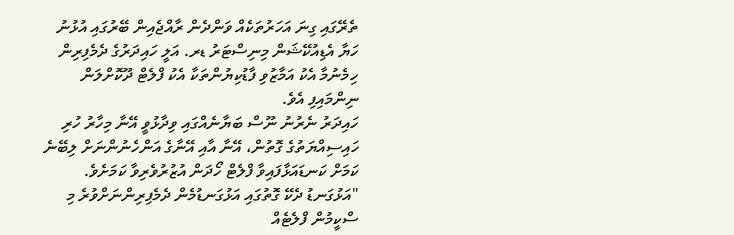ތެރޭގައި ގިނަ އަހަރުތަކެއް ވަންދެން ރާއްޖެއިން ބޭރުގައި އުޅުނު ހަޔާ އެޑިއުކޭޝަން މިނިސްޓަރު ޑރ. އަލީ ހައިދަރުގެ ދެމެފިރިން ހިމެނުމާ އެކު އަމާޒުވި ފާޑުކިޔުންތަކާ އެކު ފްލެޓް ދޫކޮށްލަން ނިންމައިފި އެވެ.
ހައިދަރު ނެރުނު ނޫސް ބަޔާނެއްގައި ވިދާޅުވީ އޭނާ މިހާރު ހުރި ހައިސިއްޔަތުގެ ގޮތުން، އޭނާ އާއި އޭނާގެ އަންހެނުންނަށް ލިބޭނެ ކަމަށް ކަނޑައަޅާފައިވާ ފްލެޓް ހޯދަން އުޒުރުވެރިވާ ކަމަށެވެ.
"އަޅުގަނޑު ދެކޭ ގޮތުގައި އަޅުގަނޑުމެން ދެމެފިރިންނަށްވުރެ މި ސްކީމުން ފްލެޓެއް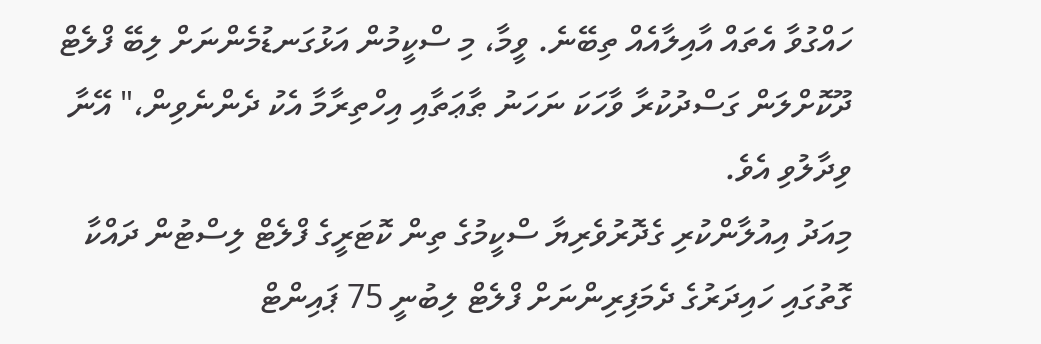ހައްގުވާ އެތައް އާއިލާއެއް ތިބޭނެ. ވީމާ، މި ސްކީމުން އަޅުގަނޑުމެންނަށް ލިބޭ ފްލެޓް ދޫކޮށްލަން ގަސްދުކުރާ ވާހަކަ ނަހަނު ޠާޢަތާއި އިހްތިރާމާ އެކު ދެންނެވިން،" އޭނާ ވިދާލުވި އެވެ.
މިއަދު އިއުލާންކުރި ގެދޮރުވެރިޔާ ސްކީމުގެ ތިން ކޮޓަރީގެ ފްލެޓް ލިސްޓުން ދައްކާ ގޮތުގައި ހައިދަރުގެ ދެމަފިރިންނަށް ފްލެޓް ލިބުނީ 75 ޕައިންޓް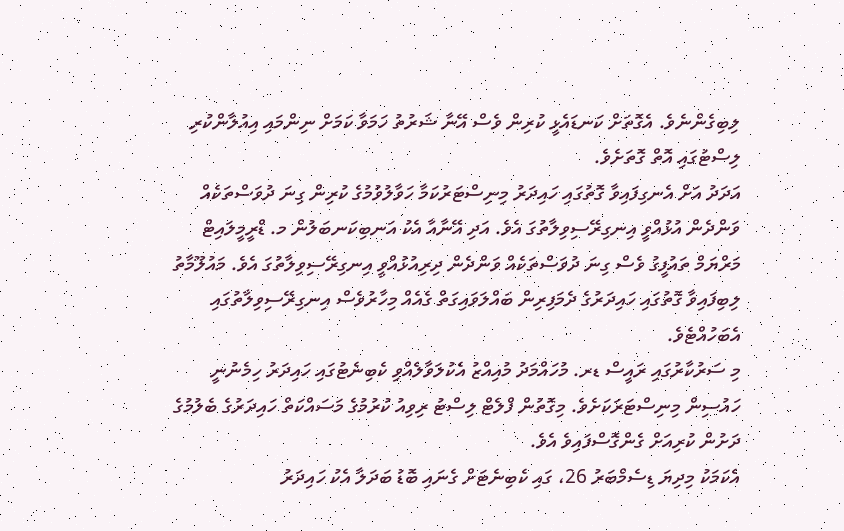ލިބިގެންނެވެ. އެގޮތަށް ކަނޑައެޅީ ކުރިން ވެސް އޭނާ ޝަރުތު ހަމަވާ ކަމަށް ނިންމައި އިއުލާންކުރި ލިސްޓުގައި އޮތް ގޮތަށެވެ.
އަދަދު އަށް އެނގިފައިވާ ގޮތުގައި ހައިދަރު މިނިސްޓަރުކަމާ ހަވާލުވުމުގެ ކުރިން ގިނަ ދުވަސްތަކެއް ވަންދެން އުޅުއްވީ އިނގިރޭސިވިލާތުގަ އެވެ. އަދި އޭނާއާ އެކު އަނބިކަނބަލުން މ. ޑްރީމީލައިޓް މަރްޔަމް ތައުފީގު ވެސް ގިނަ ދުވަސްތަކެއް ވަންދެން ދިރިއުޅުއްވީ އިނގިރޭސިވިލާތުގަ އެވެ. މައުލޫމާތު ލިބިފައިވާ ގޮތުގައި ހައިދަރުގެ ދެމަފިރިން ބައްލަވައިގަތް ގެއެއް މިހާރުވެސް އިނގިރޭސިވިލާތުގައި އެބަހުއްޓެވެ.
މި ސަރުކާރުގައި ރައީސް ޑރ. މުހައްމަދު މުއިއްޒު އެކުލަވާލެއްވި ކެބިނެޓުގައި ހައިދަރު ހިމެނުނީ ހައުސިން މިނިސްޓަރަކަށެވެ. މިގޮތުން ފްލެޓް ލިސްޓު ރިވިއު ކުރުމުގެ މަސައްކަތް ހައިދަރުގެ ބެލުމުގެ ދަށުން ކުރިއަށް ގެންގޮސްފައިވެ އެވެ.
އެކަމަކު މިދިޔަ ޑިސެމްބަރު 26، ގައި ކެބިނެޓަށް ގެނައި ބޮޑު ބަދަލާ އެކު ހައިދަރު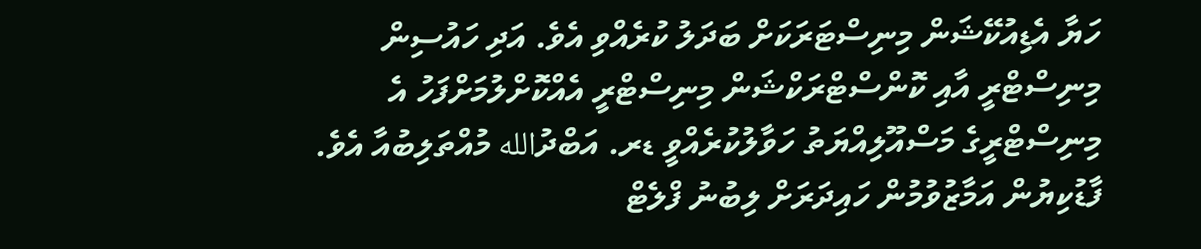ހަޔާ އެޑިއުކޭޝަން މިނިސްޓަރަކަށް ބަދަލު ކުރެއްވި އެވެ. އަދި ހައުސިން މިނިސްޓްރީ އާއި ކޮންސްޓްރަކްޝަން މިނިސްޓްރީ އެއްކޮށްލުމަށްފަހު އެ މިނިސްޓްރީގެ މަސްއޫލިއްޔަތު ހަވާލުކުރެއްވީ ޑރ. އަބްދުالله މުއްތަލިބުއާ އެވެ.
ފާޑުކިޔުން އަމާޒުވުމުން ހައިދަރަށް ލިބުނު ފްލެޓް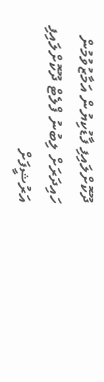ދޫކޮށްލައިފި ފާޑުކިޔުން އަމާޒުވުމުން ހައިދަރަށް ލިބުނު ފްލެޓް ދޫކޮށްލައިފި
އަރުޝީފަށް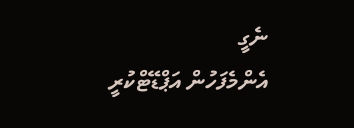ނެގީ
އެންމެފަހުން އަޕްޑޭޓްކުރީ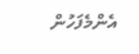އެންމެފަހުން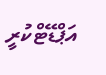އަޕްޑޭޓްކުރީ